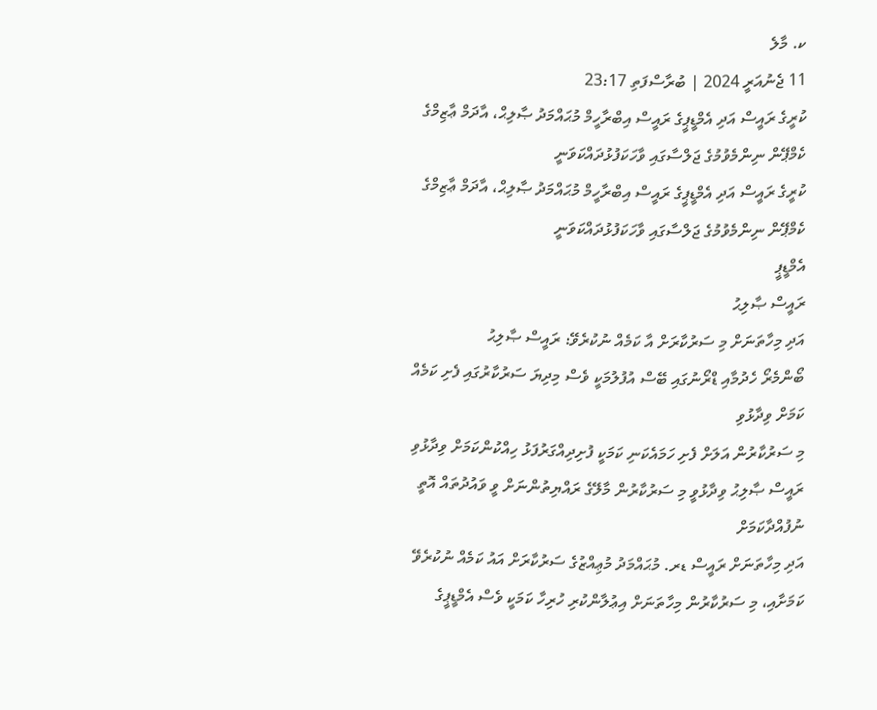ކ. މާލެ
11 ޖެނުއަރީ 2024 | ބުރާސްފަތި 23:17
ކުރީގެ ރައީސް އަދި އެމްޑީޕީގެ ރައީސް އިބްރާހީމް މުޙައްމަދު ޞާލިޙް، އާދަމް ޢާޒިމްގެ ކެމްޕޭން ނިންމެވުމުގެ ޖަލްސާގައި ވާހަކަފުޅުދައްކަވަނީ
ކުރީގެ ރައީސް އަދި އެމްޑީޕީގެ ރައީސް އިބްރާހީމް މުޙައްމަދު ޞާލިޙް، އާދަމް ޢާޒިމްގެ ކެމްޕޭން ނިންމެވުމުގެ ޖަލްސާގައި ވާހަކަފުޅުދައްކަވަނީ
އެމްޑީޕީ
ރައީސް ޞާލިޙު
އަދި މިހާތަނަށް މި ސަރުކާރަށް އާ ކަމެއް ނުކުރެވޭ: ރައީސް ޞާލިޙު
ބޯންމެރޯ ހެދުމާއި ޑްރޯނުގައި ބޭސް އުފުލުމަކީ ވެސް މިދިޔަ ސަރުކާރުގައި ފެށި ކަމެއް ކަމަށް ވިދާޅުވި
މި ސަރުކާރުން އަލަށް ފެށި ހަމައެކަނި ކަމަކީ ފުށިދިއްގަރުފަޅު ހިއްކުންކަމަށް ވިދާޅުވި
ރައީސް ޞާލިޙު ވިދާޅުވީ މި ސަރުކާރުން މާލޭގެ ރައްޔިތުންނަށް ވީ ވައުދުތައް އޮތީ ނުފުއްދާކަމަށް
އަދި މިހާތަނަށް ރައީސް ޑރ. މުޙައްމަދު މުޢިއްޒުގެ ސަރުކާރަށް އައު ކަމެއް ނުކުރެވޭ ކަމަށާއި، މި ސަރުކާރުން މިހާތަނަށް އިޢުލާންކުރި ހުރިހާ ކަމަކީ ވެސް އެމްޑީޕީގެ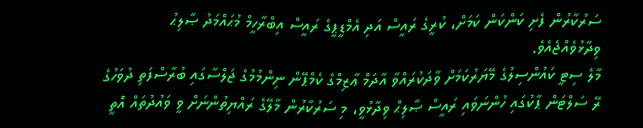ސަރުކާރުން ފެށި ކަންކަން ކަމަށް، ކުރީގެ ރައީސް އަދި އެމްޑީޕީގެ ރައީސް އިބްރާހީމް މުޙައްމަދު ޞާލިޙު ވިދާޅުވެއްޖެއެވެ.
މާލެ ސިޓީ ކައުންސިލުގެ މޭޔަރުކަމަށް ވާދަކުރައްވާ އާދަމް ޢާޒިމްގެ ކެމްޕޭން ނިންމުމުގެ ޖަލްސާގައި ބުރާސްފަތި ދުވަހުގެ ރޭ ސަލްޓަން ޕާކުގައި ހުންނަވައި ރައީސް ޞާލިޙް ވިދާޅުވީ، މި ސަރުކާރުން މާލޭގެ ރައްޔިތުންނަށް ވީ ވައުދުތައް އޮތީ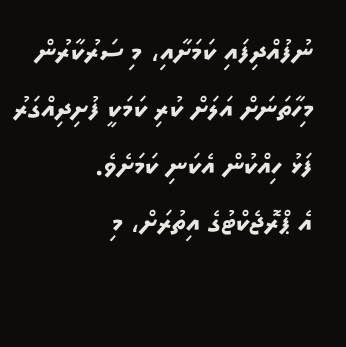ނުފުއްދިފައި ކަމަށާއި، މި ސަރުކާރުން މިހާތަނަށް އަލަށް ކުރި ކަމަކީ ފުށިދިއްގަރު ފަޅު ހިއްކުން އެކަނި ކަމަށެވެ.
އެ ޕްރޮޖެކްޓުގެ އިތުރަށް، މި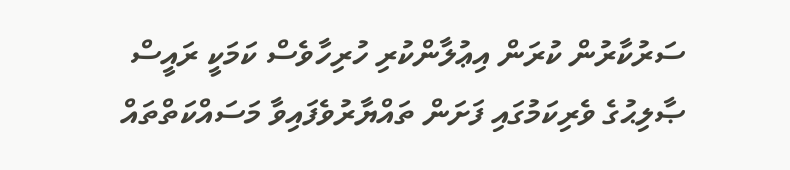ސަރުކާރުން ކުރަން އިޢުލާންކުރި ހުރިހާވެސް ކަމަކީ ރައީސް ޞާލިޙުގެ ވެރިކަމުގައި ފަށަން ތައްޔާރުވެފައިވާ މަސައްކަތްތައް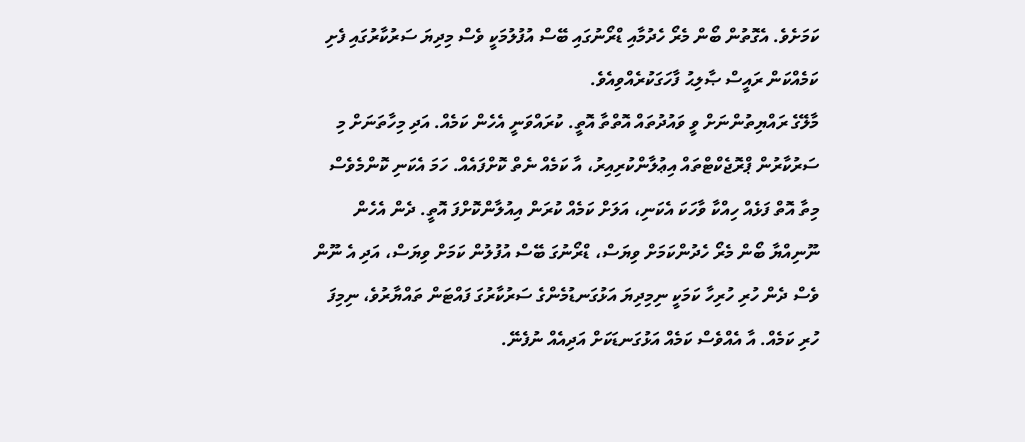ކަމަށެވެ. އެގޮތުން ބޯން މެރޯ ހެދުމާއި ޑްރޯނުގައި ބޭސް އުފުލުމަކީ ވެސް މިދިޔަ ސަރުކާރުގައި ފެށި ކަމެއްކަން ރައީސް ޞާލިޙު ފާހަގަކުރެއްވިއެވެ.
މާލޭގެ ރައްޔިތުންނަށް ވީ ވައުދުތައް އޮތްތާ އޮތީ. ކުރައްވަނީ އެހެން ކަމެއް. އަދި މިހާތަނަށް މި ސަރުކާރުން ޕްރޮޖެކްޓްތައް އިޢުލާންކުރިއިރު، އާ ކަމެއް ނެތް ކޮށްފައެއް. ހަމަ އެކަނި ކޮންމެވެސް މިތާ އޮތް ފަޅެއް ހިއްކާ ވާހަކަ އެކަނި، އަލަށް ކަމެއް ކުރަން އިއުލާންކޮށްފަ އޮތީ. ދެން އެހެން ނޫނިއްޔާ ބޯން މެރޯ ހެދުންކަމަށް ވިޔަސް، ޑްރޯނުގަ ބޭސް އުފުލުން ކަމަށް ވިޔަސް، އަދި އެ ނޫން ވެސް ދެން ހުރި ހުރިހާ ކަމަކީ ނިމިދިޔަ އަޅުގަނޑުމެންގެ ސަރުކާރުގަ ފައްޓަން ތައްޔާރުވެ، ނިމިފަ ހުރި ކަމެއް. އާ އެއްވެސް ކަމެއް އަޅުގަނޑަކަށް އަދިއެއް ނުފެނޭ.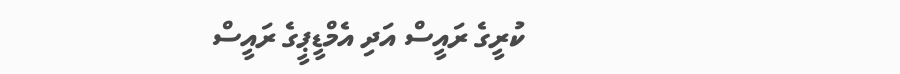ކުރީގެ ރައީސް އަދި އެމްޑީޕީގެ ރައީސް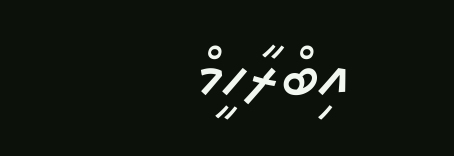އިބްރާހީމް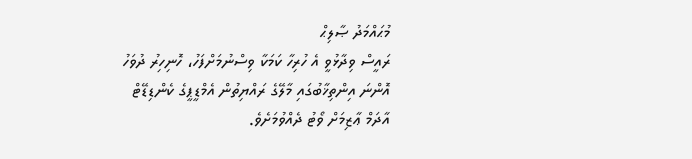މުޙައްމަދު ޞާލިޙް
ރައީސް ވިދާޅުވީ އެ ހުރިހާ ކަމަކާ ވިސްނުމަށްފަހު، ހޮނިހިރު ދުވަހު އޮންނަ އިންތިޚާބުގައި މާލޭގެ ރައްޔިތުން އެމްޑީޕީގެ ކެންޑިޑޭޓް އާދަމް ޢާޒިމަށް ވޯޓު ދެއްވުމަށެވެ.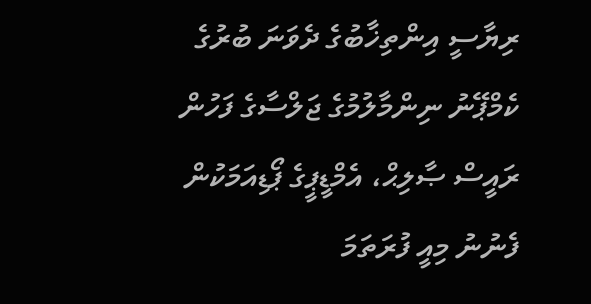ރިޔާސީ އިންތިޚާބުގެ ދެވަނަ ބުރުގެ ކެމްޕޭނު ނިންމާލުމުގެ ޖަލްސާގެ ފަހުން ރައީސް ޞާލިޙް، އެމްޑީޕީގެ ޕޯޑިއަމަކުން ފެނުނު މިއީ ފުރަތަމަ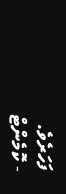ފަހަރެވެ.
- ކޮމެންޓް